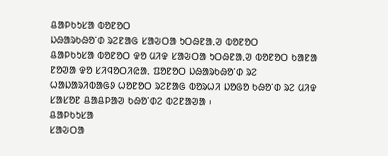ᱪᱟᱞᱠᱩᱥᱟ ᱵᱚᱱᱚᱛ
ᱡᱷᱟᱨᱠᱷᱚᱸᱰ ᱨᱮᱱᱟᱜ ᱥᱟᱶᱛᱟ ᱩᱛᱷᱱᱟᱹᱣ ᱵᱚᱱᱚᱛ
ᱪᱟᱞᱠᱩᱥᱟ ᱵᱚᱱᱚᱛ ᱫᱚ ᱢᱤᱫ ᱥᱟᱶᱛᱟ ᱩᱛᱷᱱᱟᱹᱣ ᱵᱚᱱᱚᱛ ᱠᱟᱱᱟ ᱱᱚᱣᱟ ᱫᱚ ᱥᱤᱧᱚᱛᱤᱭᱟᱹ ᱯᱚᱱᱚᱛ ᱡᱷᱟᱨᱠᱷᱚᱸᱰ ᱨᱮ ᱦᱟᱡᱟᱨᱤᱵᱟᱜᱽ ᱦᱚᱱᱚᱛ ᱨᱮᱱᱟᱜ ᱵᱚᱨᱦᱤ ᱡᱚᱜᱚ ᱠᱷᱚᱸᱰ ᱨᱮ ᱢᱤᱫ ᱥᱟᱥᱚᱱ ᱪᱟᱪᱞᱟᱣ ᱠᱷᱚᱸᱰᱮ ᱵᱮᱱᱟᱣᱟ ᱾
ᱪᱟᱞᱠᱩᱥᱟ
ᱥᱟᱶᱛᱟ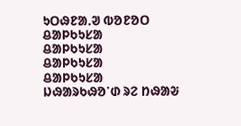ᱩᱛᱷᱱᱟᱹᱣ ᱵᱚᱱᱚᱛ
ᱪᱟᱞᱠᱩᱥᱟ
ᱪᱟᱞᱠᱩᱥᱟ
ᱪᱟᱞᱠᱩᱥᱟ
ᱪᱟᱞᱠᱩᱥᱟ
ᱡᱷᱟᱨᱠᱷᱚᱸᱰ ᱨᱮ ᱴᱷᱟᱶ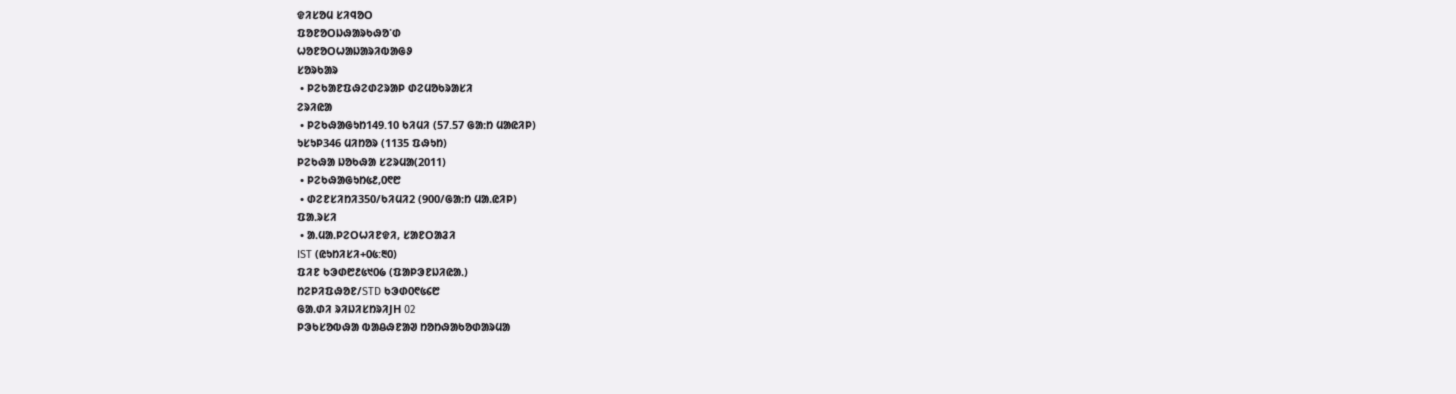ᱫᱤᱥᱚᱢ ᱥᱤᱧᱚᱛ
ᱯᱚᱱᱚᱛᱡᱷᱟᱨᱠᱷᱚᱸᱰ
ᱦᱚᱱᱚᱛᱦᱟᱡᱟᱨᱤᱵᱟᱜᱽ
ᱥᱚᱨᱠᱟᱨ
 • ᱞᱮᱠᱟᱱᱯᱷᱮᱰᱮᱨᱟᱞ ᱰᱮᱢᱚᱠᱨᱟᱥᱤ
ᱮᱨᱤᱭᱟ
 • ᱞᱮᱠᱷᱟᱜᱩᱴ149.10 ᱠᱤᱢᱤ (57.57 ᱜᱟᱺᱴ ᱢᱟᱭᱤᱞ)
ᱩᱥᱩᱞ346 ᱢᱤᱴᱚᱨ (1135 ᱯᱷᱩᱴ)
ᱞᱮᱠᱷᱟ ᱡᱚᱠᱷᱟ ᱥᱮᱨᱢᱟ(2011)
 • ᱞᱮᱠᱷᱟᱜᱩᱴ᱕᱒,᱐᱖᱘
 • ᱰᱮᱱᱥᱤᱴᱤ350/ᱠᱤᱢᱤ2 (900/ᱜᱟᱺᱴ ᱢᱟᱹᱭᱤᱞ)
ᱯᱟᱹᱨᱥᱤ
 • ᱟᱹᱢᱟᱹᱞᱮᱛᱦᱤᱱᱫᱤ, ᱥᱟᱱᱛᱟᱲᱤ
IST (ᱭᱩᱴᱤᱥᱤ+᱐᱕:᱓᱐)
ᱯᱤᱱ ᱠᱳᱰ᱘᱒᱕᱑᱐᱙ (ᱯᱟᱞᱳᱱᱡᱤᱭᱟᱹ)
ᱴᱮᱞᱤᱯᱷᱚᱱ/STD ᱠᱳᱰ᱐᱖᱕᱔᱘
ᱜᱟᱹᱰᱤ ᱨᱤᱡᱤᱥᱴᱨᱤJH 02
ᱞᱳᱠᱥᱚᱵᱷᱟ ᱵᱟᱪᱷᱱᱟᱣ ᱴᱚᱴᱷᱟᱠᱚᱰᱟᱨᱢᱟ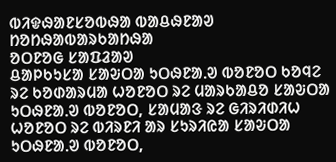ᱵᱤᱫᱷᱟᱱᱥᱚᱵᱷᱟ ᱵᱟᱪᱷᱱᱟᱣ ᱴᱚᱴᱷᱟᱵᱟᱨᱠᱟᱴᱷᱟ
ᱚᱛᱱᱚᱜ ᱥᱟᱯᱲᱟᱣ
ᱪᱟᱞᱠᱩᱥᱟ ᱥᱟᱶᱛᱟ ᱩᱛᱷᱱᱟᱹᱣ ᱵᱚᱱᱚᱛ ᱠᱚᱧᱮ ᱨᱮ ᱠᱚᱰᱟᱨᱢᱟ ᱦᱚᱱᱚᱛ ᱨᱮ ᱢᱟᱨᱠᱟᱪᱚ ᱥᱟᱶᱛᱟ ᱩᱛᱷᱱᱟᱹᱣ ᱵᱚᱱᱚᱛ, ᱥᱟᱢᱟᱝ ᱨᱮ ᱜᱤᱨᱤᱰᱤᱦ ᱦᱚᱱᱚᱛ ᱨᱮ ᱵᱤᱨᱱᱤ ᱟᱨ ᱥᱩᱨᱤᱭᱟ ᱥᱟᱶᱛᱟ ᱩᱛᱷᱱᱟᱹᱣ ᱵᱚᱱᱚᱛ,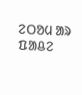ᱮᱛᱚᱢ ᱟᱨ ᱯᱟᱪᱮ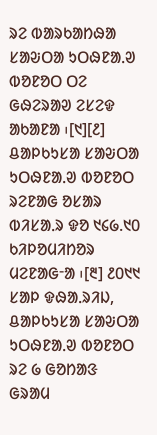ᱨᱮ ᱵᱟᱨᱠᱟᱴᱷᱟ ᱥᱟᱶᱛᱟ ᱩᱛᱷᱱᱟᱹᱣ ᱵᱚᱱᱚᱛ ᱛᱮ ᱜᱷᱮᱨᱟᱣ ᱮᱥᱮᱫ ᱟᱠᱟᱱᱟ ᱾[᱑][᱒]
ᱪᱟᱞᱠᱩᱥᱟ ᱥᱟᱶᱛᱟ ᱩᱛᱷᱱᱟᱹᱣ ᱵᱚᱱᱚᱛ ᱨᱮᱱᱟᱜ ᱚᱥᱟᱨ ᱵᱤᱥᱟᱹᱨ ᱫᱚ ᱑᱔᱙.᱑᱐ ᱠᱤᱞᱚᱢᱤᱴᱚᱨ ᱢᱮᱱᱟᱜᱼᱟ ᱾[᱓] ᱒᱐᱑᱑ ᱥᱟᱞ ᱫᱷᱟᱹᱨᱤᱡ, ᱪᱟᱞᱠᱩᱥᱟ ᱥᱟᱶᱛᱟ ᱩᱛᱷᱱᱟᱹᱣ ᱵᱚᱱᱚᱛ ᱨᱮ ᱙ ᱜᱚᱴᱟᱝ ᱜᱨᱟᱢ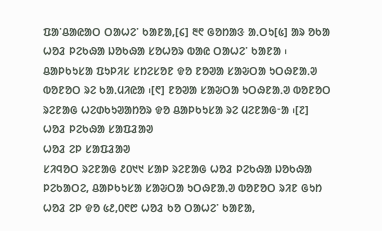ᱯᱟᱸᱪᱟᱭᱟᱛ ᱛᱟᱦᱮᱸ ᱠᱟᱱᱟ,[᱔] ᱓᱖ ᱜᱚᱴᱟᱝ ᱟᱹᱛᱩ[᱕] ᱟᱨ ᱚᱠᱟ ᱦᱚᱲ ᱞᱮᱠᱷᱟ ᱡᱚᱠᱷᱟ ᱥᱚᱦᱚᱨ ᱵᱟᱭ ᱛᱟᱦᱮᱸ ᱠᱟᱱᱟ ᱾ ᱪᱟᱞᱠᱩᱥᱟ ᱯᱩᱞᱤᱥ ᱥᱴᱮᱥᱚᱱ ᱫᱚ ᱱᱚᱣᱟ ᱥᱟᱶᱛᱟ ᱩᱛᱷᱱᱟᱹᱣ ᱵᱚᱱᱚᱛ ᱨᱮ ᱠᱟᱹᱢᱤᱭᱟ ᱾[᱖] ᱱᱚᱣᱟ ᱥᱟᱶᱛᱟ ᱩᱛᱷᱱᱟᱹᱣ ᱵᱚᱱᱚᱛ ᱨᱮᱱᱟᱜ ᱦᱮᱰᱠᱩᱣᱟᱴᱚᱨ ᱫᱚ ᱪᱟᱞᱠᱩᱥᱟ ᱨᱮ ᱢᱮᱱᱟᱜᱼᱟ ᱾[᱗]
ᱦᱚᱲ ᱞᱮᱠᱷᱟ ᱥᱟᱯᱲᱟᱣ
ᱦᱚᱲ ᱮᱞ ᱥᱟᱯᱲᱟᱣ
ᱥᱤᱧᱚᱛ ᱨᱮᱱᱟᱜ ᱒᱐᱑᱑ ᱥᱟᱞ ᱨᱮᱱᱟᱜ ᱦᱚᱲ ᱞᱮᱠᱷᱟ ᱡᱚᱠᱷᱟ ᱞᱮᱠᱟᱛᱮ, ᱪᱟᱞᱠᱩᱥᱟ ᱥᱟᱶᱛᱟ ᱩᱛᱷᱱᱟᱹᱣ ᱵᱚᱱᱚᱛ ᱨᱤᱱ ᱜᱩᱴ ᱦᱚᱲ ᱮᱞ ᱫᱚ ᱕᱒,᱐᱖᱘ ᱦᱚᱲ ᱠᱚ ᱛᱟᱦᱮᱸ ᱠᱟᱱᱟ,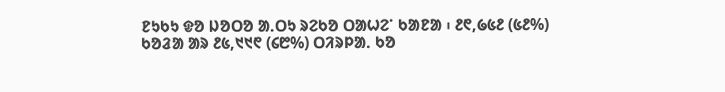ᱱᱩᱠᱩ ᱫᱚ ᱡᱚᱛᱚ ᱟᱹᱛᱩ ᱨᱮᱠᱚ ᱛᱟᱦᱮᱸ ᱠᱟᱱᱟ ᱾ ᱒᱖,᱙᱕᱒ (᱕᱒%) ᱠᱚᱲᱟ ᱟᱨ ᱒᱕,᱑᱑᱖ (᱔᱘%) ᱛᱤᱨᱞᱟᱹ ᱠᱚ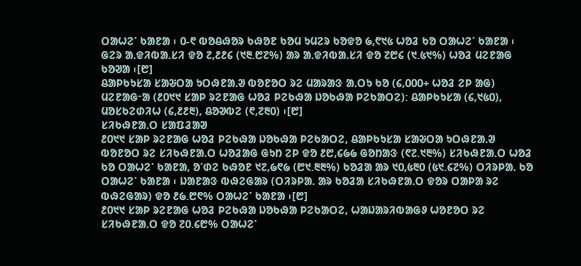ᱛᱟᱦᱮᱸ ᱠᱟᱱᱟ ᱾ ᱐-᱖ ᱵᱚᱪᱷᱚᱨ ᱠᱷᱚᱱ ᱠᱚᱢ ᱩᱢᱮᱨ ᱠᱚᱫᱚ ᱙,᱖᱑᱕ ᱦᱚᱲ ᱠᱚ ᱛᱟᱦᱮᱸ ᱠᱟᱱᱟ ᱾ ᱜᱮᱨ ᱟᱹᱫᱤᱵᱟᱹᱥᱤ ᱫᱚ ᱗,᱒᱒᱔ (᱑᱓.᱘᱗%) ᱟᱨ ᱟᱹᱫᱤᱵᱟᱹᱥᱤ ᱫᱚ ᱗᱘᱔ (᱑.᱕᱑%) ᱦᱚᱲ ᱢᱮᱱᱟᱜ ᱠᱚᱣᱟ ᱾[᱘]
ᱪᱟᱞᱠᱩᱥᱟ ᱥᱟᱶᱛᱟ ᱩᱛᱷᱱᱟᱹᱣ ᱵᱚᱱᱚᱛ ᱨᱮ ᱢᱟᱨᱟᱝ ᱟᱹᱛᱩ ᱠᱚ (᱔,᱐᱐᱐+ ᱦᱚᱲ ᱮᱞ ᱟᱜ) ᱢᱮᱱᱟᱜᱼᱟ (᱒᱐᱑᱑ ᱥᱟᱞ ᱨᱮᱱᱟᱜ ᱦᱚᱲ ᱞᱮᱠᱷᱟ ᱡᱚᱠᱷᱟ ᱞᱮᱠᱟᱛᱮ): ᱪᱟᱞᱠᱩᱥᱟ (᱔,᱑᱕᱐), ᱢᱚᱥᱠᱮᱰᱤᱦ (᱔,᱒᱒᱓), ᱪᱚᱣᱵᱮ (᱖,᱗᱓᱐) ᱾[᱘]
ᱥᱤᱠᱷᱱᱟᱹᱛ ᱥᱟᱯᱲᱟᱣ
᱒᱐᱑᱑ ᱥᱟᱞ ᱨᱮᱱᱟᱜ ᱦᱚᱲ ᱞᱮᱠᱷᱟ ᱡᱚᱠᱷᱟ ᱞᱮᱠᱟᱛᱮ, ᱪᱟᱞᱠᱩᱥᱟ ᱥᱟᱶᱛᱟ ᱩᱛᱷᱱᱟᱹᱣ ᱵᱚᱱᱚᱛ ᱨᱮ ᱥᱤᱠᱷᱱᱟᱹᱛ ᱦᱚᱲᱟᱜ ᱜᱩᱴ ᱮᱞ ᱫᱚ ᱒᱘,᱔᱙᱙ ᱜᱚᱴᱟᱝ (᱖᱗.᱑᱓%) ᱥᱤᱠᱷᱱᱟᱹᱛ ᱦᱚᱲ ᱠᱚ ᱛᱟᱦᱮᱸ ᱠᱟᱱᱟ, ᱚᱸᱰᱮ ᱠᱷᱚᱱ ᱑᱗,᱙᱖᱙ (᱘᱑.᱓᱓%) ᱠᱚᱲᱟ ᱟᱨ ᱑᱐,᱕᱓᱐ (᱕᱑.᱔᱗%) ᱛᱤᱨᱞᱟᱹ ᱠᱚ ᱛᱟᱦᱮᱸ ᱠᱟᱱᱟ ᱾ ᱡᱟᱱᱟᱝ ᱵᱷᱮᱜᱟᱨ (ᱛᱤᱨᱞᱟᱹ ᱟᱨ ᱠᱚᱲᱟ ᱥᱤᱠᱷᱱᱟᱹᱛ ᱫᱚᱨ ᱛᱟᱞᱟ ᱨᱮ ᱵᱷᱮᱜᱟᱨ) ᱫᱚ ᱒᱙.᱘᱖% ᱛᱟᱦᱮᱸ ᱠᱟᱱᱟ ᱾[᱘]
᱒᱐᱑᱑ ᱥᱟᱞ ᱨᱮᱱᱟᱜ ᱦᱚᱲ ᱞᱮᱠᱷᱟ ᱡᱚᱠᱷᱟ ᱞᱮᱠᱟᱛᱮ, ᱦᱟᱡᱟᱨᱤᱵᱟᱜᱽ ᱦᱚᱱᱚᱛ ᱨᱮ ᱥᱤᱠᱷᱱᱟᱹᱛ ᱫᱚ ᱗᱐.᱔᱘% ᱛᱟᱦᱮᱸ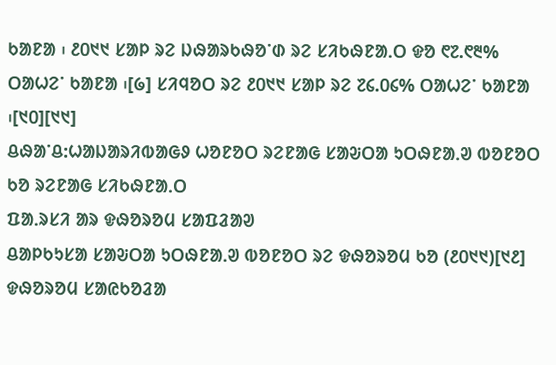ᱠᱟᱱᱟ ᱾ ᱒᱐᱑᱑ ᱥᱟᱞ ᱨᱮ ᱡᱷᱟᱨᱠᱷᱚᱸᱰ ᱨᱮ ᱥᱤᱠᱷᱱᱟᱹᱛ ᱫᱚ ᱖᱗.᱖᱓% ᱛᱟᱦᱮᱸ ᱠᱟᱱᱟ ᱾[᱙] ᱥᱤᱧᱚᱛ ᱨᱮ ᱒᱐᱑᱑ ᱥᱟᱞ ᱨᱮ ᱗᱔.᱐᱔% ᱛᱟᱦᱮᱸ ᱠᱟᱱᱟ ᱾[᱑᱐][᱑᱑]
ᱪᱷᱟᱸᱪ:ᱦᱟᱡᱟᱨᱤᱵᱟᱜᱽ ᱦᱚᱱᱚᱛ ᱨᱮᱱᱟᱜ ᱥᱟᱶᱛᱟ ᱩᱛᱷᱱᱟᱹᱣ ᱵᱚᱱᱚᱛ ᱠᱚ ᱨᱮᱱᱟᱜ ᱥᱤᱠᱷᱱᱟᱹᱛ
ᱯᱟᱹᱨᱥᱤ ᱟᱨ ᱫᱷᱚᱨᱚᱢ ᱥᱟᱯᱲᱟᱣ
ᱪᱟᱞᱠᱩᱥᱟ ᱥᱟᱶᱛᱟ ᱩᱛᱷᱱᱟᱹᱣ ᱵᱚᱱᱚᱛ ᱨᱮ ᱫᱷᱚᱨᱚᱢ ᱠᱚ (᱒᱐᱑᱑)[᱑᱒]
ᱫᱷᱚᱨᱚᱢ ᱥᱟᱭᱠᱚᱲᱟ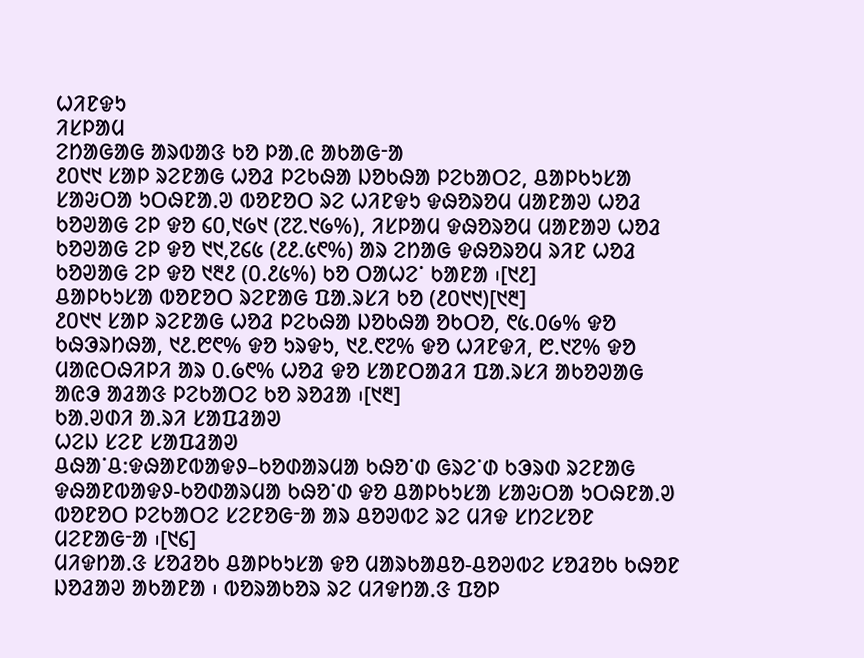ᱦᱤᱱᱫᱩ
ᱤᱥᱞᱟᱢ
ᱮᱴᱟᱜᱟᱜ ᱟᱨᱵᱟᱝ ᱠᱚ ᱞᱟᱹᱭ ᱟᱠᱟᱜᱼᱟ
᱒᱐᱑᱑ ᱥᱟᱞ ᱨᱮᱱᱟᱜ ᱦᱚᱲ ᱞᱮᱠᱷᱟ ᱡᱚᱠᱷᱟ ᱞᱮᱠᱟᱛᱮ, ᱪᱟᱞᱠᱩᱥᱟ ᱥᱟᱶᱛᱟ ᱩᱛᱷᱱᱟᱹᱣ ᱵᱚᱱᱚᱛ ᱨᱮ ᱦᱤᱱᱫᱩ ᱫᱷᱚᱨᱚᱢ ᱢᱟᱱᱟᱣ ᱦᱚᱲ ᱠᱚᱣᱟᱜ ᱮᱞ ᱫᱚ ᱔᱐,᱑᱙᱑ (᱗᱗.᱑᱙%), ᱤᱥᱞᱟᱢ ᱫᱷᱚᱨᱚᱢ ᱢᱟᱱᱟᱣ ᱦᱚᱲ ᱠᱚᱣᱟᱜ ᱮᱞ ᱫᱚ ᱑᱑,᱗᱔᱕ (᱒᱒.᱕᱖%) ᱟᱨ ᱮᱴᱟᱜ ᱫᱷᱚᱨᱚᱢ ᱨᱤᱱ ᱦᱚᱲ ᱠᱚᱣᱟᱜ ᱮᱞ ᱫᱚ ᱑᱓᱒ (᱐.᱒᱕%) ᱠᱚ ᱛᱟᱦᱮᱸ ᱠᱟᱱᱟ ᱾[᱑᱒]
ᱪᱟᱞᱠᱩᱥᱟ ᱵᱚᱱᱚᱛ ᱨᱮᱱᱟᱜ ᱯᱟᱹᱨᱥᱤ ᱠᱚ (᱒᱐᱑᱑)[᱑᱓]
᱒᱐᱑᱑ ᱥᱟᱞ ᱨᱮᱱᱟᱜ ᱦᱚᱲ ᱞᱮᱠᱷᱟ ᱡᱚᱠᱷᱟ ᱚᱠᱛᱚ, ᱖᱕.᱐᱙% ᱫᱚ ᱠᱷᱳᱨᱴᱷᱟ, ᱑᱒.᱘᱖% ᱫᱚ ᱩᱨᱫᱩ, ᱑᱒.᱖᱗% ᱫᱚ ᱦᱤᱱᱫᱤ, ᱘.᱑᱗% ᱫᱚ ᱢᱟᱭᱛᱷᱤᱞᱤ ᱟᱨ ᱐.᱙᱖% ᱦᱚᱲ ᱫᱚ ᱥᱟᱱᱛᱟᱲᱤ ᱯᱟᱹᱨᱥᱤ ᱟᱠᱚᱣᱟᱜ ᱟᱭᱳ ᱟᱲᱟᱝ ᱞᱮᱠᱟᱛᱮ ᱠᱚ ᱨᱚᱲᱟ ᱾[᱑᱓]
ᱠᱟᱹᱣᱰᱤ ᱟᱹᱨᱤ ᱥᱟᱯᱲᱟᱣ
ᱦᱮᱡ ᱥᱮᱱ ᱥᱟᱯᱲᱟᱣ
ᱪᱷᱟᱸᱪ:ᱫᱷᱟᱱᱵᱟᱫᱽ–ᱠᱚᱰᱟᱨᱢᱟ ᱠᱷᱚᱸᱰ ᱜᱨᱮᱸᱰ ᱠᱳᱨᱰ ᱨᱮᱱᱟᱜ ᱫᱷᱟᱱᱵᱟᱫᱽ-ᱠᱚᱰᱟᱨᱢᱟ ᱠᱷᱚᱸᱰ ᱫᱚ ᱪᱟᱞᱠᱩᱥᱟ ᱥᱟᱶᱛᱟ ᱩᱛᱷᱱᱟᱹᱣ ᱵᱚᱱᱚᱛ ᱞᱮᱠᱟᱛᱮ ᱥᱮᱱᱚᱜᱼᱟ ᱟᱨ ᱪᱚᱣᱵᱮ ᱨᱮ ᱢᱤᱫ ᱥᱴᱮᱥᱚᱱ ᱢᱮᱱᱟᱜᱼᱟ ᱾[᱑᱔]
ᱢᱤᱫᱴᱟᱹᱝ ᱥᱚᱲᱚᱠ ᱪᱟᱞᱠᱩᱥᱟ ᱫᱚ ᱢᱟᱨᱠᱟᱪᱚ-ᱪᱚᱣᱵᱮ ᱥᱚᱲᱚᱠ ᱠᱷᱚᱱ ᱡᱚᱲᱟᱣ ᱟᱠᱟᱱᱟ ᱾ ᱵᱚᱨᱟᱠᱚᱨ ᱨᱮ ᱢᱤᱫᱴᱟᱹᱝ ᱯᱚᱞ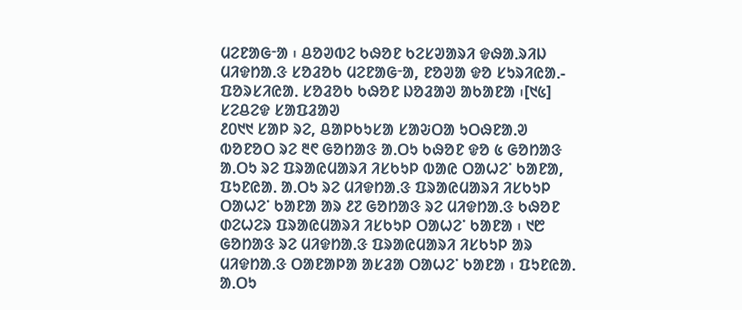ᱢᱮᱱᱟᱜᱼᱟ ᱾ ᱪᱚᱣᱵᱮ ᱠᱷᱚᱱ ᱠᱮᱥᱣᱟᱨᱤ ᱫᱷᱟᱹᱨᱤᱡ ᱢᱤᱫᱴᱟᱹᱝ ᱥᱚᱲᱚᱠ ᱢᱮᱱᱟᱜᱼᱟ, ᱱᱚᱣᱟ ᱫᱚ ᱥᱩᱨᱤᱭᱟᱹ-ᱯᱚᱨᱥᱤᱭᱟᱹ ᱥᱚᱲᱚᱠ ᱠᱷᱚᱱ ᱡᱚᱲᱟᱣ ᱟᱠᱟᱱᱟ ᱾[᱑᱕]
ᱥᱮᱪᱮᱫ ᱥᱟᱯᱲᱟᱣ
᱒᱐᱑᱑ ᱥᱟᱞ ᱨᱮ, ᱪᱟᱞᱠᱩᱥᱟ ᱥᱟᱶᱛᱟ ᱩᱛᱷᱱᱟᱹᱣ ᱵᱚᱱᱚᱛ ᱨᱮ ᱓᱖ ᱜᱚᱴᱟᱝ ᱟᱹᱛᱩ ᱠᱷᱚᱱ ᱫᱚ ᱕ ᱜᱚᱴᱟᱝ ᱟᱹᱛᱩ ᱨᱮ ᱯᱨᱟᱭᱢᱟᱨᱤ ᱤᱥᱠᱩᱞ ᱵᱟᱭ ᱛᱟᱦᱮᱸ ᱠᱟᱱᱟ, ᱯᱩᱱᱭᱟᱹ ᱟᱹᱛᱩ ᱨᱮ ᱢᱤᱫᱴᱟᱹᱝ ᱯᱨᱟᱭᱢᱟᱨᱤ ᱤᱥᱠᱩᱞ ᱛᱟᱦᱮᱸ ᱠᱟᱱᱟ ᱟᱨ ᱒᱗ ᱜᱚᱴᱟᱝ ᱨᱮ ᱢᱤᱫᱴᱟᱹᱝ ᱠᱷᱚᱱ ᱰᱮᱦᱮᱨ ᱯᱨᱟᱭᱢᱟᱨᱤ ᱤᱥᱠᱩᱞ ᱛᱟᱦᱮᱸ ᱠᱟᱱᱟ ᱾ ᱑᱘ ᱜᱚᱴᱟᱝ ᱨᱮ ᱢᱤᱫᱴᱟᱹᱝ ᱯᱨᱟᱭᱢᱟᱨᱤ ᱤᱥᱠᱩᱞ ᱟᱨ ᱢᱤᱫᱴᱟᱹᱝ ᱛᱟᱱᱟᱞᱟ ᱟᱥᱲᱟ ᱛᱟᱦᱮᱸ ᱠᱟᱱᱟ ᱾ ᱯᱩᱱᱭᱟᱹ ᱟᱹᱛᱩ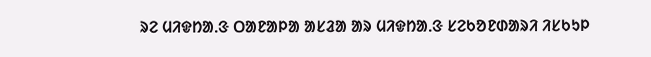ᱨᱮ ᱢᱤᱫᱴᱟᱹᱝ ᱛᱟᱱᱟᱞᱟ ᱟᱥᱲᱟ ᱟᱨ ᱢᱤᱫᱴᱟᱹᱝ ᱥᱮᱠᱚᱱᱰᱟᱨᱤ ᱤᱥᱠᱩᱞ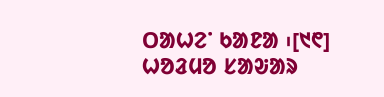ᱛᱟᱦᱮᱸ ᱠᱟᱱᱟ ᱾[᱑᱖]
ᱦᱚᱲᱢᱚ ᱥᱟᱶᱟᱨ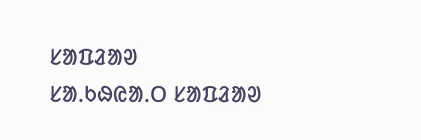ᱥᱟᱯᱲᱟᱣ
ᱥᱟᱹᱠᱷᱭᱟᱹᱛ ᱥᱟᱯᱲᱟᱣ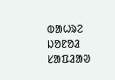ᱵᱟᱦᱨᱮ ᱡᱚᱱᱚᱲ ᱥᱟᱯᱲᱟᱣ